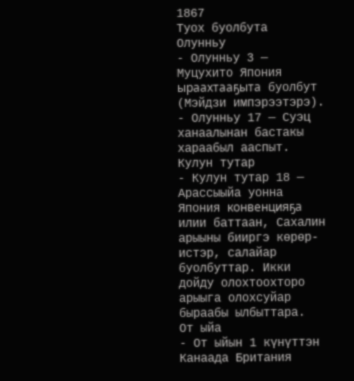1867
Туох буолбута
Олунньу
- Олунньу 3 — Муцухито Япония ыраахтааҕыта буолбут (Мэйдзи импэрээтэрэ).
- Олунньу 17 — Суэц ханаалынан бастакы хараабыл ааспыт.
Кулун тутар
- Кулун тутар 18 — Арассыыйа уонна Япония конвенцияҕа илии баттаан, Сахалин арыыны бииргэ көрөр-истэр, салайар буолбуттар. Икки дойду олохтоохторо арыыга олохсуйар быраабы ылбыттара.
От ыйа
- От ыйын 1 күнүттэн Канаада Британия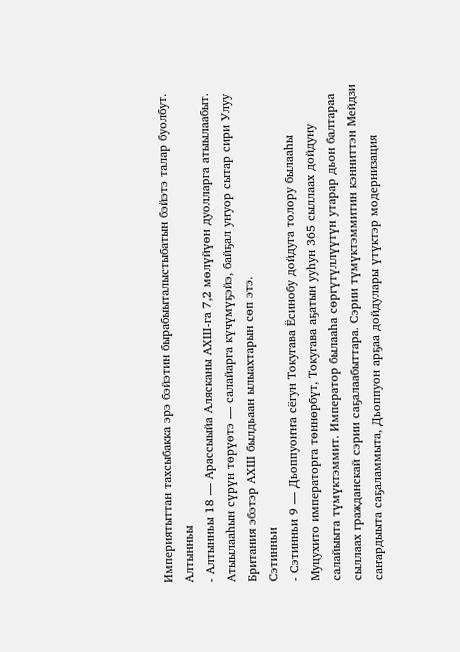Империятыттан тахсыбакка эрэ бэйэтин бырабыыталыстыбатын бэйэтэ талар буолбут.
Алтынньы
- Алтынньы 18 — Арассыыйа Алясканы АХШ-га 7,2 мөлүйүөн дуолларга атыылаабыт. Атыылааһын сүрүн төрүөтэ — салайарга күчүмүҕэйэ, байҕал уҥуор сытар сири Улуу Британия эбэтэр АХШ былдьаан ылыахтарын сөп этэ.
Сэтинньи
- Сэтинньи 9 — Дьоппуоҥҥа сёгун Токугава Ёсинобу дойдуга толору былааһы Муцухито императорга төннөрбүт, Токугава аҕатын ууһун 365 сыллаах дойдуну салайыыта түмүктэммит. Император былааһа сөргүтүллүүтүн утарар дьон балтараа сыллаах гражданскай сэрии саҕалаабыттара. Сэрии түмүктэммитин кэнниттэн Мейдзи саҥардыыта саҕаламмыта, Дьоппуон арҕаа дойдулары үтүктэр модернизация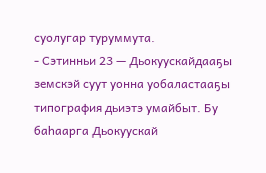суолугар туруммута.
- Сэтинньи 23 — Дьокуускайдааҕы земскэй суут уонна уобаластааҕы типография дьиэтэ умайбыт. Бу баһаарга Дьокуускай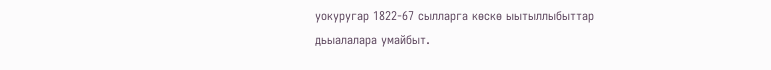уокуругар 1822-67 сылларга көскө ыытыллыбыттар дьыалалара умайбыт.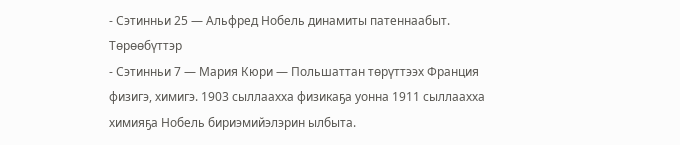- Сэтинньи 25 — Альфред Нобель динамиты патеннаабыт.
Төрөөбүттэр
- Сэтинньи 7 — Мария Кюри — Польшаттан төрүттээх Франция физигэ, химигэ. 1903 сыллаахха физикаҕа уонна 1911 сыллаахха химияҕа Нобель бириэмийэлэрин ылбыта.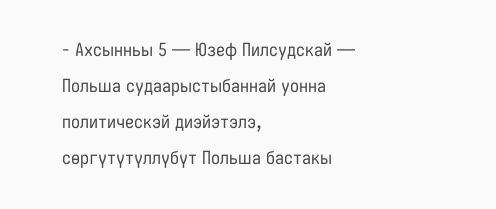- Ахсынньы 5 — Юзеф Пилсудскай — Польша судаарыстыбаннай уонна политическэй диэйэтэлэ, сөргүтүтүллүбүт Польша бастакы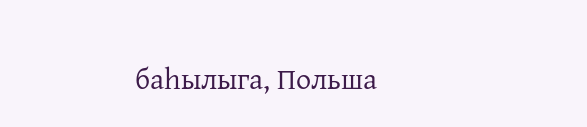баһылыга, Польша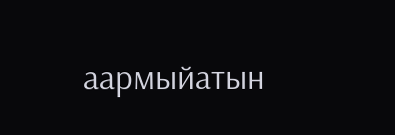аармыйатын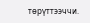төрүттээччи.